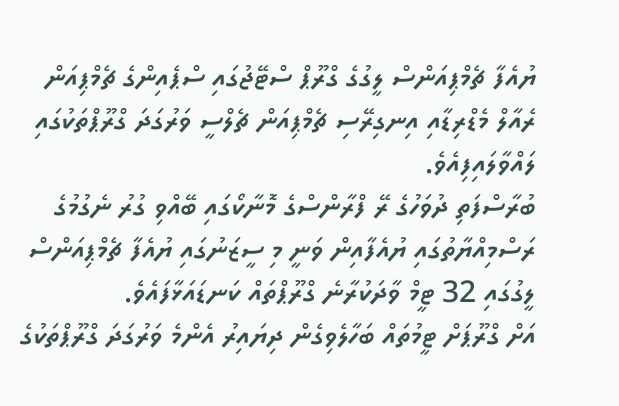ޔުއެފާ ޗެމްޕިއަންސް ލީގުގެ ގްރޫޕް ސްޓޭޖުގައި ސްޕެއިންގެ ޗެމްޕިއަން ރެއާލް މެޑްރިޑާއި އިނގިރޭސި ޗެމްޕިއަން ޗެލްސީ ވަރުގަދަ ގްރޫޕްތަކުގައި ލައްވާލައިފިއެވެ.
ބުރާސްފަތި ދުވަހުގެ ރޭ ފްރާންސްގެ މޮނާކޯގައި ބޭއްވި ގުރު ނެގުމުގެ ރަސްމިއްޔާތުގައި ޔުއެފާއިން ވަނީ މި ސީޒަނުގައި ޔުއެފާ ޗެމްޕިއަންސް ލީގުގައި 32 ޓީމް ވާދަކުރާނެ ގްރޫޕްތައް ކަނޑައަޅާފައެވެ.
އަށް ގްރޫޕަށް ޓީމުތައް ބަހާލެވިގެން ދިޔައިރު އެންމެ ވަރުގަދަ ގްރޫޕްތަކުގެ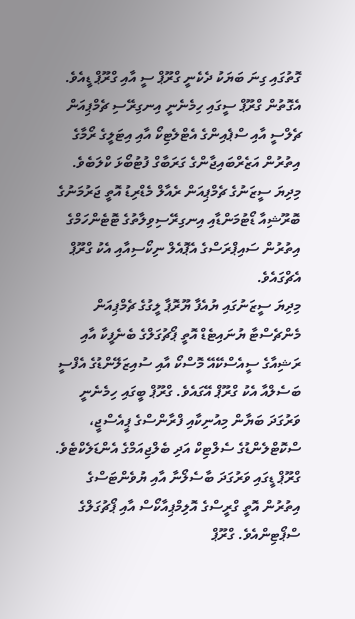ގޮތުގައި ގިނަ ބަޔަކު ދެކެނީ ގްރޫޕް ސީ އާއި ގްރޫޕް ޑީއެވެ.
އެގޮތުން ގްރޫޕް ސީގައި ހިމެނެނީ އިނގިރޭސި ޗެމްޕިއަން ޗެލްސީ އާއި ސްޕެއިންގެ އެޓްލެޓިކޯ އާއި އިޓަލީގެ ރޯމާގެ އިތުރުން އަޒެރްބައިޖާންގެ ގަރަބާގް ފުޓުބޯޅަ ކްލަބެވެ. މިދިޔަ ސީޒަނުގެ ޗެމްޕިއަން ރެއާލް މެޑްރިޑު އޮތީ ޖަރުމަނުގެ ބޮރޫޝިއާ ޑޯޓުމަންޑާއި އިނގިރޭސިވިލާތުގެ ޓޮޓެންހަމްގެ އިތުރުން ސައިޕްރަސްގެ އެޕޮއެލް ނިކޯސިއާއި އެކު ގްރޫޕް އެޗްގައެވެ.
މިދިޔަ ސީޒަނުގައި ޔުއެފާ ޔޫރޮޕާ ލީގުގެ ޗެމްޕިއަން މެންޗެސްޓާ ޔުނައިޓެޑް އޮތީ ޕޯޗުގަލްގެ ބެނެފީކާ އާއި ރަޝިއާގެ ސީއެސްކޭއޭ މޮސްކޯ އާއި ސުއިޒަލޭންޑުގެ އެފްސީ ބަސެލްއާ އެކު ގްރޫޕް އޭގައެވެ. ގްރޫޕް ބީގައި ހިމެނެނީ ވަރުގަދަ ބަޔާން މިއުނިކާއި ފްރާންސްގެ ޕީއެސްޖީ، ސްކޮޓްލެންޑުގެ ސެލްޓިކް އަދި ބެލްޖިއަމްގެ އެންޑަލެކްޓެވެ.
ގްރޫޕް ޑީގައި ވަރުގަދަ ބާސެލޯނާ އާއި ޔުވެންޓަސްގެ އިތުރުން އޮތީ ގްރީސްގެ އޮލިމްޕިއާކޯސް އާއި ޕޯޗުގަލްގެ ސްޕޯޓިންއެވެ. ގްރޫޕް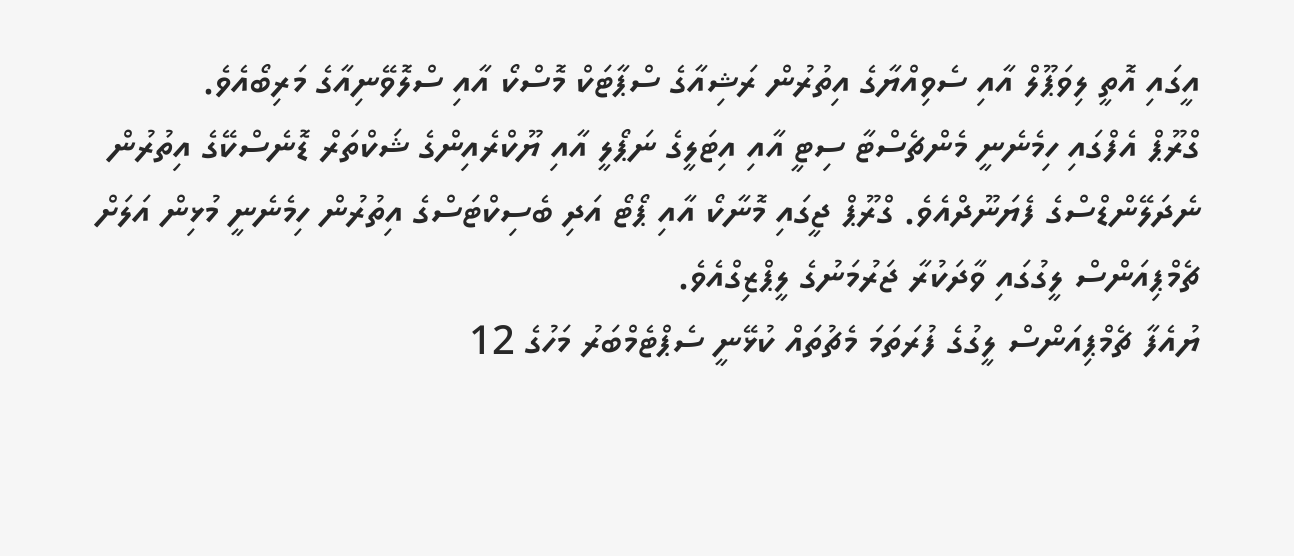އީގައި އޮތީ ލިވަޕޫލް އާއި ސެވިއްޔާގެ އިތުރުން ރަޝިއާގެ ސްޕާޓަކް މޮސްކޯ އާއި ސްލޮވޭނިއާގެ މަރިބޯއެވެ.
ގްރޫޕް އެފްގައި ހިމެނެނީ މެންޗެސްޓާ ސިޓީ އާއި އިޓަލީގެ ނަޕޯލީ އާއި ޔޫކްރެއިންގެ ޝަކްތަރް ޑޮނެސްކޭގެ އިތުރުން ނެދަލޭންޑްސްގެ ފެޔަނޫދްއެވެ. ގްރޫޕް ޖީގައި މޮނާކޯ އާއި ޕޯޓޯ އަދި ބެސިކްޓަސްގެ އިތުރުން ހިމެނެނީ މުޅިން އަލަށް ޗެމްޕިއަންސް ލީގުގައި ވާދަކުރާ ޖަރުމަނުގެ ލީޕްޒިގްއެވެ.
ޔުއެފާ ޗެމްޕިއަންސް ލީގުގެ ފުރަތަމަ މެޗުތައް ކުޅޭނީ ސެޕްޓެމްބަރު މަހުގެ 12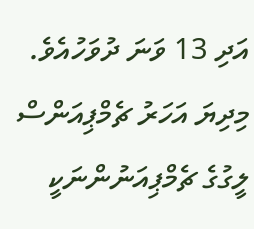އަދި 13 ވަނަ ދުވަހުއެވެ. މިދިޔަ އަހަރު ޗެމްޕިއަންސް ލީގުގެ ޗެމްޕިއަނުންނަކީ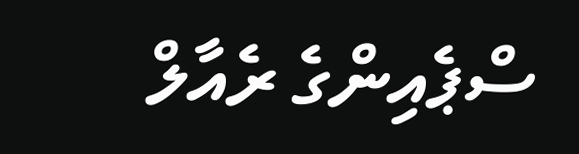ސްޕެއިންގެ ރެއާލް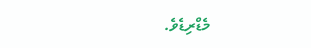މެޑްރިޑެވެ.